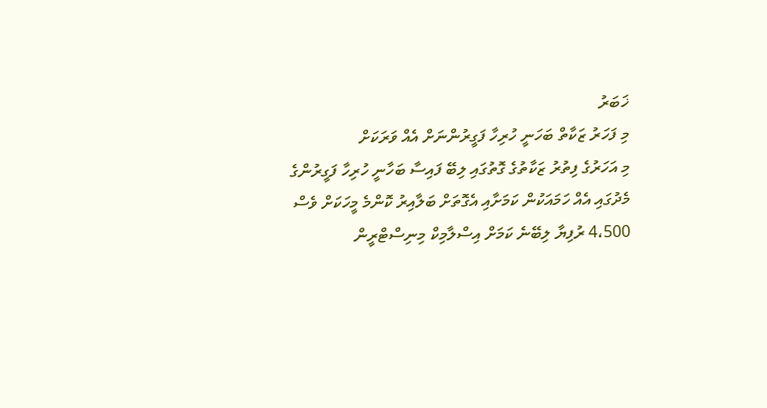ޚަބަރު
މި ފަހަރު ޒަކާތް ބަހަނީ ހުރިހާ ފަގީރުންނަށް އެއް ވަރަކަށް
މި އަހަރުގެ ފިތުރު ޒަކާތުގެ ގޮތުގައި ލިބޭ ފައިސާ ބަހާނީ ހުރިހާ ފަގީރުންގެ މެދުގައި އެއް ހަމައަކުން ކަމަށާއި އެގޮތަށް ބަލާއިރު ކޮންމެ މީހަކަށް ވެސް 4،500 ރުފިޔާ ލިބޭނެ ކަމަށް އިސްލާމިކް މިނިސްޓްރީން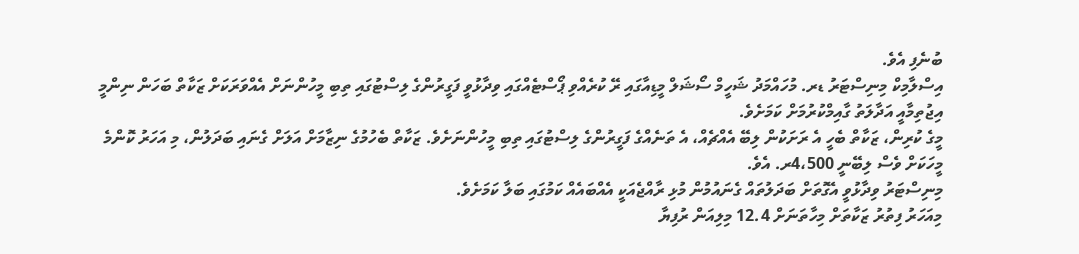ބުނެފި އެވެ.
އިސްލާމިކް މިނިސްޓަރު ޑރ. މުހައްމަދު ޝަހީމް ސޯޝަލް މީޑިއާގައި ރޭ ކުރެއްވި ޕޯސްޓެއްގައި ވިދާޅުވީ ފަގީރުންގެ ލިސްޓުގައި ތިބި މީހުންނަށް އެއްވަރަކަށް ޒަކާތް ބަހަން ނިންމީ އިޖުތިމާއީ އަދާލަތު ގާއިމްކުރުމަށް ކަމަށެވެ.
މީގެ ކުރިން، ޒަކާތް ބެހީ އެ ރަށަކުން ލިބޭ އެއްޗެއް، އެ ތަނެއްގެ ފަގީރުންގެ ލިސްޓުގައި ތިބި މީހުންނަށެވެ. ޒަކާތް ބެހުމުގެ ނިޒާމަށް އަލަށް ގެނައި ބަދަލުން، މި އަހަރު ކޮންމެ މީހަކަށް ވެސް ލިބޭނީ 4،500ރ. އެވެ.
މިނިސްޓަރު ވިދާޅުވީ އެގޮތަށް ބަދަލުތައް ގެނައުމުން މުޅި ރާއްޖެއަކީ އެއްބައެއް ކަމުގައި ބަލާ ކަމަށެވެ.
މިއަހަރު ފިތުރު ޒަކާތަށް މިހާތަނަށް 12.4 މިލިއަން ރުފިޔާ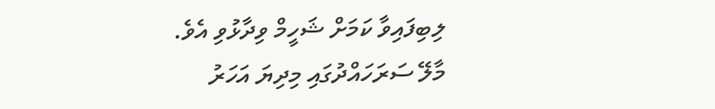ލިބިފައިވާ ކަމަށް ޝަހީމް ވިދާޅުވި އެވެ. މާލޭ ސަރަހައްދުގައި މިދިޔަ އަހަރު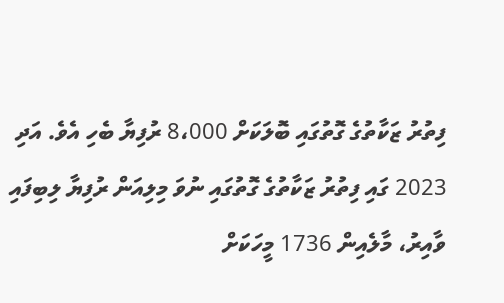ފިތުރު ޒަކާތުގެ ގޮތުގައި ބޮލަކަށް 8،000 ރުފިޔާ ބެހި އެވެ. އަދި 2023 ގައި ފިތުރު ޒަކާތުގެ ގޮތުގައި ނުވަ މިލިއަން ރުފިޔާ ލިބިފައި ވާއިރު، މާލެއިން 1736 މީހަކަށް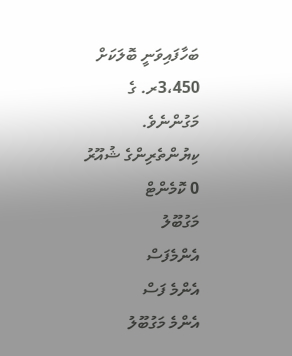ބަހާފައިވަނީ ބޮލަކަށް 3،450ރ. ގެ މަގުންނެވެ.
ކިޔުންތެރިންގެ ޝުއޫރު
0 ކޮމެންޓް
މަގުބޫލު
އެންމެފަސް
އެންމެ ފަސް
އެންމެ މަގުބޫލު